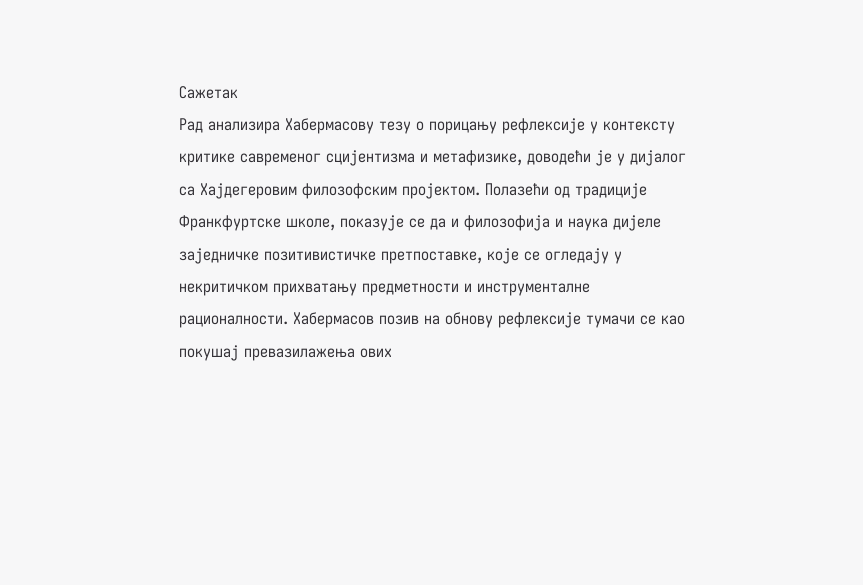Сажетак
Рад анализира Хабермасову тезу о порицању рефлексије у контексту критике савременог сцијентизма и метафизике, доводећи је у дијалог са Хајдегеровим филозофским пројектом. Полазећи од традиције Франкфуртске школе, показује се да и филозофија и наука дијеле заједничке позитивистичке претпоставке, које се огледају у некритичком прихватању предметности и инструменталне рационалности. Хабермасов позив на обнову рефлексије тумачи се као покушај превазилажења ових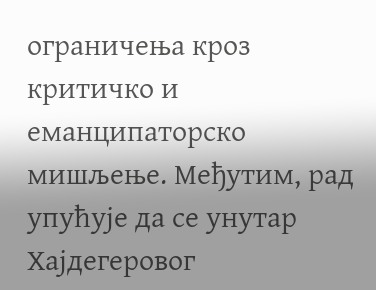ограничења кроз критичко и еманципаторско мишљење. Међутим, рад упућује да се унутар Хајдегеровог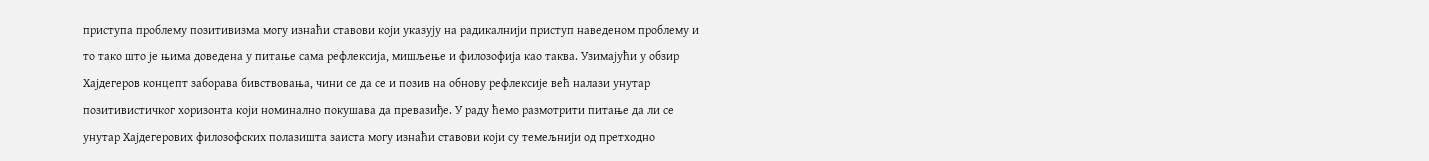приступа проблему позитивизма могу изнаћи ставови који указују на радикалнији приступ наведеном проблему и то тако што је њима доведена у питање сама рефлексија, мишљење и филозофија као таква. Узимајући у обзир Хајдегеров концепт заборава бивствовања, чини се да се и позив на обнову рефлексије већ налази унутар позитивистичког хоризонта који номинално покушава да превазиђе. У раду ћемо размотрити питање да ли се унутар Хајдегерових филозофских полазишта заиста могу изнаћи ставови који су темељнији од претходно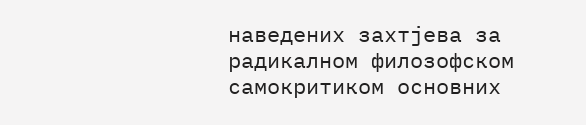наведених захтјева за радикалном филозофском самокритиком основних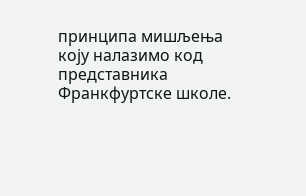принципа мишљења коју налазимо код представника Франкфуртске школе.